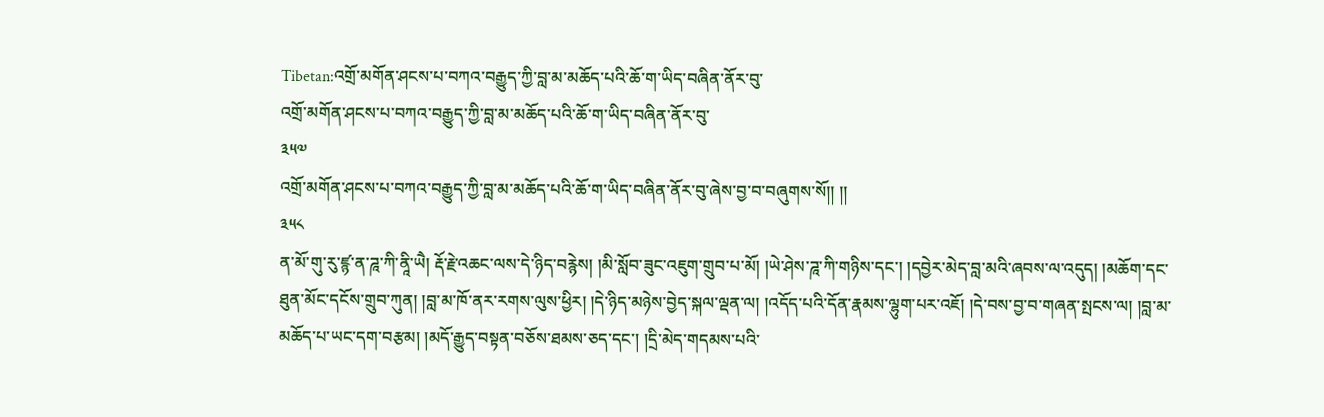Tibetan:འགྲོ་མགོན་ཤངས་པ་བཀའ་བརྒྱུད་ཀྱི་བླ་མ་མཆོད་པའི་ཆོ་ག་ཡིད་བཞིན་ནོར་བུ་
འགྲོ་མགོན་ཤངས་པ་བཀའ་བརྒྱུད་ཀྱི་བླ་མ་མཆོད་པའི་ཆོ་ག་ཡིད་བཞིན་ནོར་བུ་
༣༥༧
འགྲོ་མགོན་ཤངས་པ་བཀའ་བརྒྱུད་ཀྱི་བླ་མ་མཆོད་པའི་ཆོ་ག་ཡིད་བཞིན་ནོར་བུ་ཞེས་བྱ་བ་བཞུགས་སོ།། །།
༣༥༨
ན་མོ་གུ་རུ་ཛྙ་ན་ཌཱ་ཀི་ནཱི་ཡཻ། རྡོ་རྗེ་འཆང་ལས་དེ་ཉིད་བརྙེས། །མི་སློབ་ཟུང་འཇུག་གྲུབ་པ་མོ། །ཡེ་ཤེས་ཌཱ་ཀི་གཉིས་དང་། །དབྱེར་མེད་བླ་མའི་ཞབས་ལ་འདུད། །མཆོག་དང་ཐུན་མོང་དངོས་གྲུབ་ཀུན། །བླ་མ་ཁོ་ནར་རགས་ལུས་ཕྱིར། །དེ་ཉིད་མཉེས་བྱེད་སྐལ་ལྡན་ལ། །འདོད་པའི་དོན་རྣམས་ལྷུག་པར་འཇོ། །དེ་བས་བྱ་བ་གཞན་སྤངས་ལ། །བླ་མ་མཆོད་པ་ཡང་དག་བརྩམ། །མདོ་རྒྱུད་བསྟན་བཅོས་ཐམས་ཅད་དང་། །དྲི་མེད་གདམས་པའི་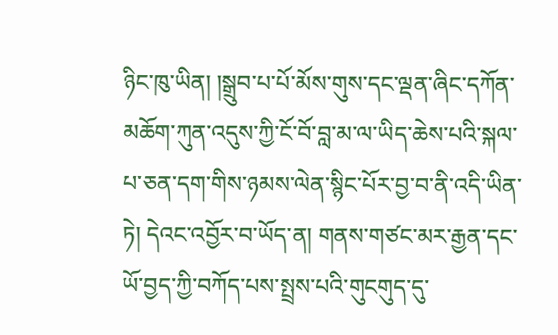ཉིང་ཁུ་ཡིན། །སྒྲུབ་པ་པོ་མོས་གུས་དང་ལྡན་ཞིང་དཀོན་མཆོག་ཀུན་འདུས་ཀྱི་ངོ་བོ་བླ་མ་ལ་ཡིད་ཆེས་པའི་སྐལ་པ་ཅན་དག་གིས་ཉམས་ལེན་སྙིང་པོར་བྱ་བ་ནི་འདི་ཡིན་ཏེ། དེའང་འབྱོར་བ་ཡོད་ན། གནས་གཙང་མར་རྒྱན་དང་ཡོ་བྱད་ཀྱི་བཀོད་པས་སྤྲས་པའི་གུངགུད་དུ་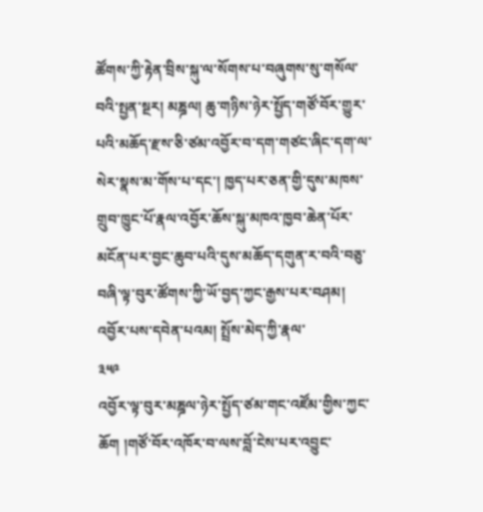ཚོགས་ཀྱི་རྟེན་བྲིས་སྐུ་ལ་སོགས་པ་བཞུགས་སུ་གསོལ་བའི་སྤྱན་སྔར། མཎྜལ། ཆུ་གཉིས་ཉེར་སྤྱོད་གཙོ་བོར་གྱུར་པའི་མཆོད་རྫས་ཅི་ཙམ་འབྱོར་བ་དག་གཙང་ཞིང་དག་ལ་སེར་སྣས་མ་གོས་པ་དང་། ཁྱད་པར་ཅན་གྱི་དུས་མཁས་གྲུབ་ཁྱུང་པོ་རྣལ་འབྱོར་ཆོས་སྐུ་མཁའ་ཁྱབ་ཆེན་པོར་མངོན་པར་བྱང་ཆུབ་པའི་དུས་མཆོད་དགུན་ར་བའི་བཅུ་བཞི་ལྟ་བུར་ཚོགས་ཀྱི་ཡོ་བྱད་ཀྱང་རྒྱས་པར་བཤམ། འབྱོར་པས་དབེན་པའམ། སྤྲོས་མེད་ཀྱི་རྣལ་
༣༥༩
འབྱོར་ལྟ་བུར་མཎྜལ་ཉེར་སྤྱོད་ཙམ་གང་འཛོམ་གྱིས་ཀྱང་ཆོག །གཙོ་བོར་འཁོར་བ་ལས་བློ་ངེས་པར་འབྱུང་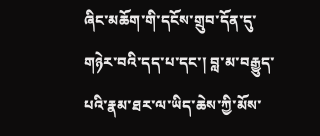ཞིང་མཆོག་གི་དངོས་གྲུབ་དོན་དུ་གཉེར་བའི་དད་པ་དང་། བླ་མ་བརྒྱུད་པའི་རྣམ་ཐར་ལ་ཡིད་ཆེས་ཀྱི་མོས་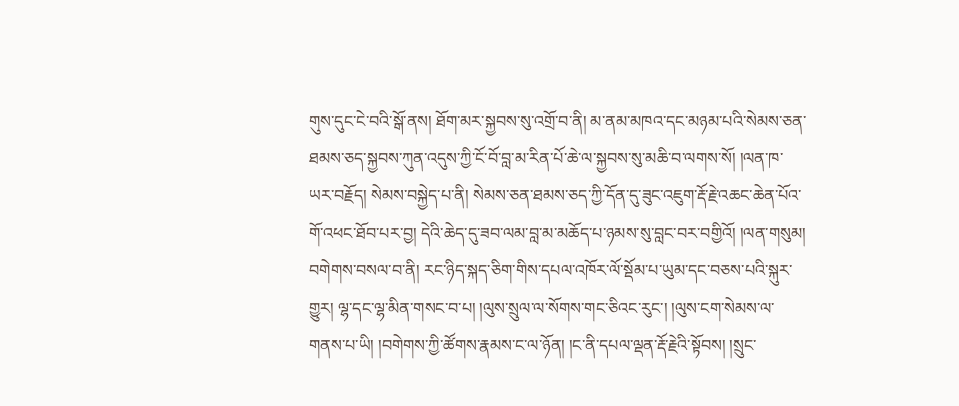གུས་དུང་ངེ་བའི་སྒོ་ནས། ཐོག་མར་སྐྱབས་སུ་འགྲོ་བ་ནི། མ་ནམ་མཁའ་དང་མཉམ་པའི་སེམས་ཅན་ཐམས་ཅད་སྐྱབས་ཀུན་འདུས་ཀྱི་ངོ་བོ་བླ་མ་རིན་པོ་ཆེ་ལ་སྐྱབས་སུ་མཆི་བ་ལགས་སོ། །ལན་ཁ་ཡར་བརྗོད། སེམས་བསྐྱེད་པ་ནི། སེམས་ཅན་ཐམས་ཅད་ཀྱི་དོན་དུ་ཟུང་འཇུག་རྡོ་རྗེ་འཆང་ཆེན་པོའ་གོ་འཕང་ཐོབ་པར་བྱ། དེའི་ཆེད་དུ་ཟབ་ལམ་བླ་མ་མཆོད་པ་ཉམས་སུ་བླང་བར་བགྱིའོ། །ལན་གསུམ། བགེགས་བསལ་བ་ནི། རང་ཉིད་སྐད་ཅིག་གིས་དཔལ་འཁོར་ལོ་སྡོམ་པ་ཡུམ་དང་བཅས་པའི་སྐུར་གྱུར། ལྷ་དང་ལྷ་མིན་གསང་བ་པ། །ལུས་སྲུལ་ལ་སོགས་གང་ཅིའང་རུང་། །ལུས་ངག་སེམས་ལ་གནས་པ་ཡི། །བགེགས་ཀྱི་ཚོགས་རྣམས་ང་ལ་ཉོན། །ང་ནི་དཔལ་ལྡན་རྡོ་རྗེའི་སྟོབས། །སྲུང་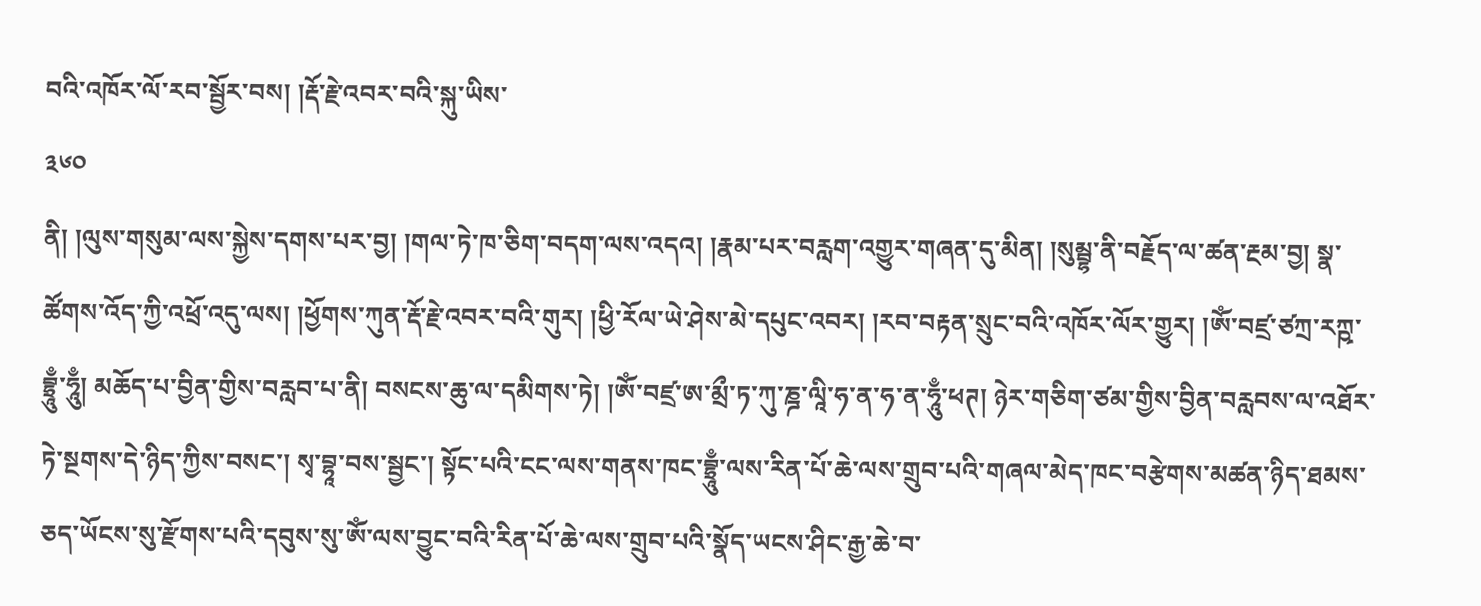བའི་འཁོར་ལོ་རབ་སྦྱོར་བས། །རྡོ་རྗེ་འབར་བའི་སྐུ་ཡིས་
༣༦༠
ནི། །ལུས་གསུམ་ལས་སྐྱེས་དགས་པར་བྱ། །གལ་ཏེ་ཁ་ཅིག་བདག་ལས་འདའ། །རྣམ་པར་བརླག་འགྱུར་གཞན་དུ་མིན། །སུམྦྷ་ནི་བརྗོད་ལ་ཚན་རྔམ་བྱ། སྣ་ཚོགས་འོད་ཀྱི་འཕྲོ་འདུ་ལས། །ཕྱོགས་ཀུན་རྡོ་རྗེ་འབར་བའི་གུར། །ཕྱི་རོལ་ཡེ་ཤེས་མེ་དཔུང་འབར། །རབ་བརྟན་སྲུང་བའི་འཁོར་ལོར་གྱུར། །ༀ་བཛྲ་ཙཀྲ་རཀྵ་བྷྲཱུྃ་ཧཱུྃ། མཆོད་པ་བྱིན་གྱིས་བརླབ་པ་ནི། བསངས་ཆུ་ལ་དམིགས་ཏེ། །ༀ་བཛྲ་ཨ་མྲྀ་ཏ་ཀུ་ཎྜ་ལཱི་ཧ་ན་ཧ་ན་ཧཱུྃ་ཕཊ། ཉེར་གཅིག་ཙམ་གྱིས་བྱིན་བརླབས་ལ་འཐོར་ཏེ་སྔགས་དེ་ཉིད་ཀྱིས་བསང་། སྭ་བྷཱ་བས་སྦྱང་། སྟོང་པའི་ངང་ལས་གནས་ཁང་བྷྲཱུྃ་ལས་རིན་པོ་ཆེ་ལས་གྲུབ་པའི་གཞལ་མེད་ཁང་བརྩེགས་མཚན་ཉིད་ཐམས་ཅད་ཡོངས་སུ་རྫོགས་པའི་དབུས་སུ་ༀ་ལས་བྱུང་བའི་རིན་པོ་ཆེ་ལས་གྲུབ་པའི་སྣོད་ཡངས་ཤིང་རྒྱ་ཆེ་བ་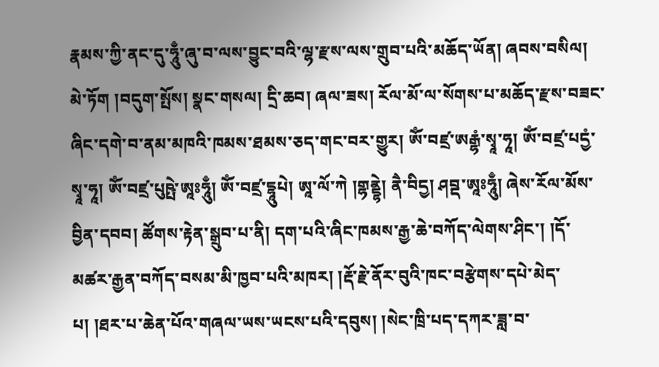རྣམས་ཀྱི་ནང་དུ་ཧཱུྃ་ཞུ་བ་ལས་བྱུང་བའི་ལྷ་རྫས་ལས་གྲུབ་པའི་མཆོད་ཡོན། ཞབས་བསིལ། མེ་ཏོག །བདུག་སྤོས། སྣང་གསལ། དྲི་ཆབ། ཞལ་ཟས། རོལ་མོ་ལ་སོགས་པ་མཆོད་རྫས་བཟང་ཞིང་དགེ་བ་ནམ་མཁའི་ཁམས་ཐམས་ཅད་གང་བར་གྱུར། ༀ་བཛྲ་ཨརྒྷཾ་སྭཱ་ཧཱ། ༀ་བཛྲ་པདྱཾ་སྭཱ་ཧཱ། ༀ་བཛྲ་པུཥྤེ་ཨཱཿཧཱུྃ། ༀ་བཛྲ་དྷཱུཔེ། ཨཱ་ལོ་ཀེ །གྷནྡྷེ། ནཻ་བིདྱ། ཤབྡ་ཨཱཿཧཱུྃ། ཞེས་རོལ་མོས་བྱིན་དབབ། ཚོགས་རྟེན་སྒྲུབ་པ་ནི། དག་པའི་ཞིང་ཁམས་རྒྱ་ཆེ་བཀོད་ལེགས་ཤིང་། །དོ་མཚར་རྒྱན་བཀོད་བསམ་མི་ཁྱབ་པའི་མཁར། །རྡོ་རྗེ་ནོར་བུའི་ཁང་བརྩེགས་དཔེ་མེད་པ། །ཐར་པ་ཆེན་པོའ་གཞལ་ཡས་ཡངས་པའི་དབུས། །སེང་ཁྲི་པད་དཀར་ཟླ་བ་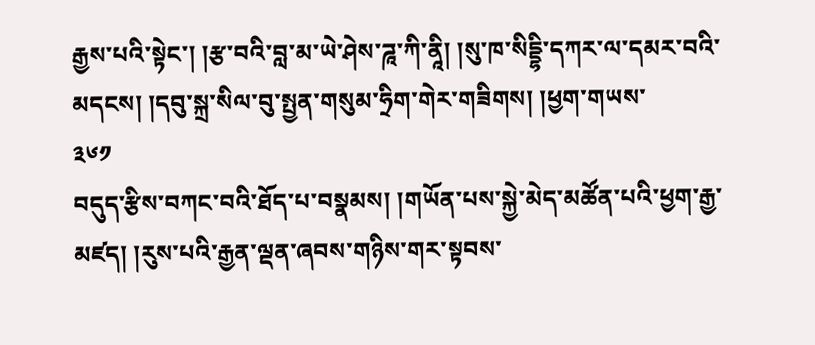རྒྱས་པའི་སྟེང་། །རྩ་བའི་བླ་མ་ཡེ་ཤེས་ཌཱ་ཀི་ནཱི། །སུ་ཁ་སིདྡྷི་དཀར་ལ་དམར་བའི་མདངས། །དབུ་སྐྲ་སིལ་བུ་སྤྱན་གསུམ་ཧྲིག་གེར་གཟིགས། །ཕྱག་གཡས་
༣༦༡
བདུད་རྩིས་བཀང་བའི་ཐོད་པ་བསྣམས། །གཡོན་པས་སྐྱེ་མེད་མཚོན་པའི་ཕྱག་རྒྱ་མཛད། །རུས་པའི་རྒྱན་ལྡན་ཞབས་གཉིས་གར་སྟབས་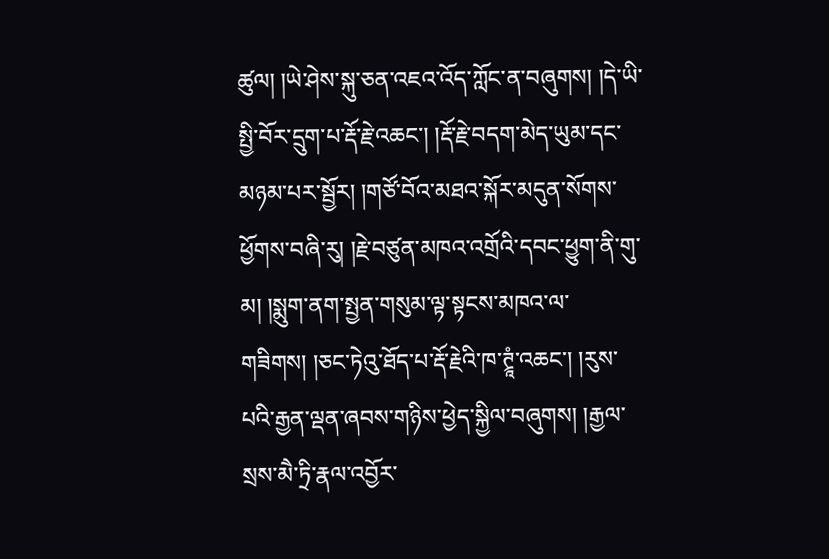ཚུལ། །ཡེ་ཤེས་སྐུ་ཅན་འཇའ་འོད་ཀློང་ན་བཞུགས། །དེ་ཡི་སྤྱི་བོར་དྲུག་པ་རྡོ་རྗེ་འཆང་། །རྡོ་རྗེ་བདག་མེད་ཡུམ་དང་མཉམ་པར་སྦྱོར། །གཙོ་བོའ་མཐའ་སྐོར་མདུན་སོགས་ཕྱོགས་བཞི་རུ། །རྗེ་བཙུན་མཁའ་འགྲོའི་དབང་ཕྱུག་ནི་གུ་མ། །སྨུག་ནག་སྤྱན་གསུམ་ལྟ་སྟངས་མཁའ་ལ་གཟིགས། །ཅང་ཏེའུ་ཐོད་པ་རྡོ་རྗེའི་ཁ་ཊྲཱཾ་འཆང་། །རུས་པའི་རྒྱན་ལྡན་ཞབས་གཉིས་ཕྱེད་སྐྱིལ་བཞུགས། །རྒྱལ་སྲས་མཻ་ཏྲི་རྣལ་འབྱོར་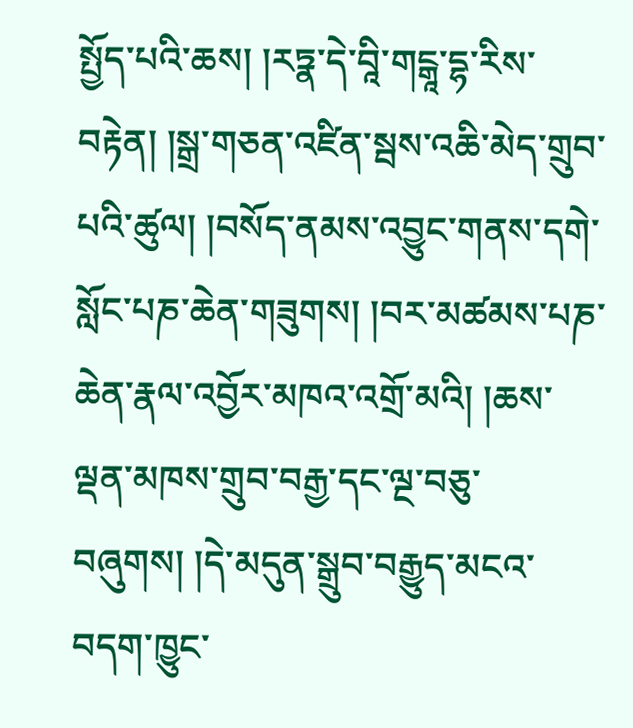སྤྱོད་པའི་ཆས། །རཏྣ་དེ་བཱི་གངྒཱ་དྷ་རིས་བརྟེན། །སྒྲ་གཅན་འཛིན་སྦས་འཆི་མེད་གྲུབ་པའི་ཚུལ། །བསོད་ནམས་འབྱུང་གནས་དགེ་སློང་པཎ་ཆེན་གཟུགས། །བར་མཚམས་པཎ་ཆེན་རྣལ་འབྱོར་མཁའ་འགྲོ་མའི། །ཆས་ལྡན་མཁས་གྲུབ་བརྒྱ་དང་ལྔ་བཅུ་བཞུགས། །དེ་མདུན་སྒྲུབ་བརྒྱུད་མངའ་བདག་ཁྱུང་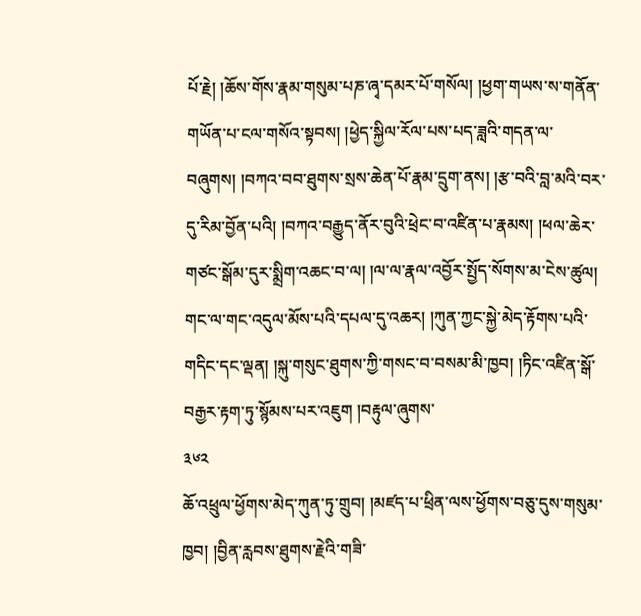པོ་རྗེ། །ཆོས་གོས་རྣམ་གསུམ་པཎ་ཞྭ་དམར་པོ་གསོལ། །ཕྱག་གཡས་ས་གནོན་གཡོན་པ་ངལ་གསོའ་སྟབས། །ཕྱེད་སྐྱིལ་རོལ་པས་པད་ཟླའི་གདན་ལ་བཞུགས། །བཀའ་བབ་ཐུགས་སྲས་ཆེན་པོ་རྣམ་དྲུག་ནས། །རྩ་བའི་བླ་མའི་བར་དུ་རིམ་བྱོན་པའི། །བཀའ་བརྒྱུད་ནོར་བུའི་ཕྲེང་བ་འཛིན་པ་རྣམས། །ཕལ་ཆེར་གཙང་སྒོམ་དུར་སྨྲིག་འཆང་བ་ལ། །ལ་ལ་རྣལ་འབྱོར་སྤྱོད་སོགས་མ་ངེས་ཚུལ། གང་ལ་གང་འདུལ་མོས་པའི་དཔལ་དུ་འཆར། །ཀུན་ཀྱང་སྐྱེ་མེད་རྟོགས་པའི་གདིང་དང་ལྡན། །སྐུ་གསུང་ཐུགས་ཀྱི་གསང་བ་བསམ་མི་ཁྱབ། །ཏིང་འཛིན་སྒོ་བརྒྱར་རྟག་ཏུ་སྙོམས་པར་འཇུག །བརྟུལ་ཞུགས་
༣༦༢
ཆོ་འཕྲུལ་ཕྱོགས་མེད་ཀུན་ཏུ་གྲུབ། །མཛད་པ་ཕྲིན་ལས་ཕྱོགས་བཅུ་དུས་གསུམ་ཁྱབ། །བྱིན་རླབས་ཐུགས་རྗེའི་གཟི་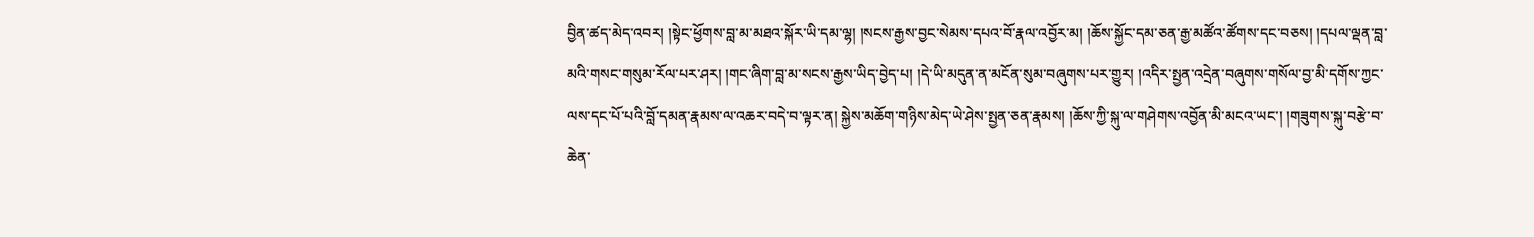བྱིན་ཚད་མེད་འབར། །སྟེང་ཕྱོགས་བླ་མ་མཐའ་སྐོར་ཡི་དམ་ལྷ། །སངས་རྒྱས་བྱང་སེམས་དཔའ་བོ་རྣལ་འབྱོར་མ། །ཆོས་སྐྱོང་དམ་ཅན་རྒྱ་མཚོའ་ཚོགས་དང་བཅས། །དཔལ་ལྡན་བླ་མའི་གསང་གསུམ་རོལ་པར་ཤར། །གང་ཞིག་བླ་མ་སངས་རྒྱས་ཡིད་བྱེད་པ། །དེ་ཡི་མདུན་ན་མངོན་སུམ་བཞུགས་པར་གྱུར། །འདིར་སྤྱན་འདྲེན་བཞུགས་གསོལ་བྱ་མི་དགོས་ཀྱང་ལས་དང་པོ་པའི་བློ་དམན་རྣམས་ལ་འཆར་བདེ་བ་ལྟར་ན། སྐྱེས་མཆོག་གཉིས་མེད་ཡེ་ཤེས་སྤྱན་ཅན་རྣམས། །ཆོས་ཀྱི་སྐུ་ལ་གཤེགས་འབྱོན་མི་མངའ་ཡང་། །གཟུགས་སྐུ་བརྩེ་བ་ཆེན་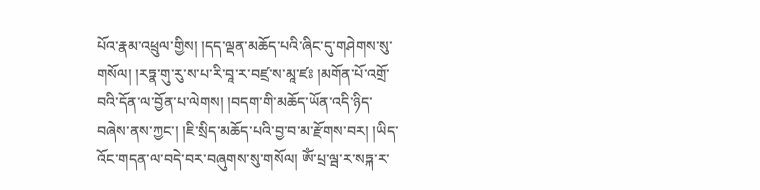པོའ་རྣམ་འཕྲུལ་གྱིས། །དད་ལྡན་མཆོད་པའི་ཞིང་དུ་གཤེགས་སུ་གསོལ། །རཏྣ་གུ་རུ་ས་པ་རི་བཱ་ར་བཛྲ་ས་མཱ་ཛཿ །མགོན་པོ་འགྲོ་བའི་དོན་ལ་བྱོན་པ་ལེགས། །བདག་གི་མཆོད་ཡོན་འདི་ཉིད་བཞེས་ནས་ཀྱང་། །ཇི་སྲིད་མཆོད་པའི་བྱ་བ་མ་རྫོགས་བར། །ཡིད་འོང་གདན་ལ་བདེ་བར་བཞུགས་སུ་གསོལ། ༀ་པྲ་ལྦ་ར་སཏྐ་ར་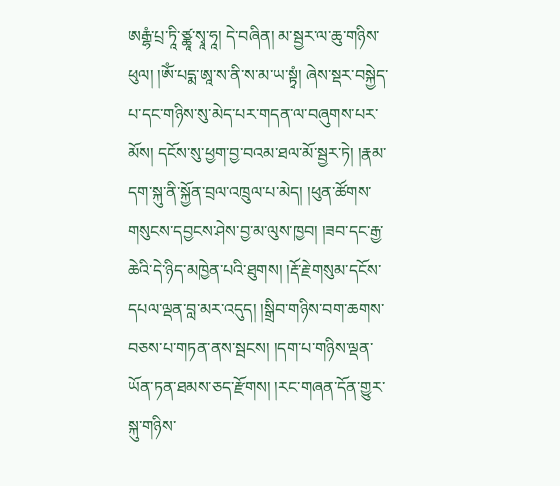ཨརྒྷཾ་པྲ་ཏཱི་ཙྪཱ་སྭཱ་ཧཱ། དེ་བཞིན། མ་སྦྱར་ལ་ཆུ་གཉིས་ཕུལ། །ༀ་པདྨ་ཨཱ་ས་ནི་ས་མ་ཡ་སྟྭཾ། ཞེས་སྡར་བསྐྱེད་པ་དང་གཉིས་སུ་མེད་པར་གདན་ལ་བཞུགས་པར་མོས། དངོས་སུ་ཕྱག་བྱ་བའམ་ཐལ་མོ་སྦྱར་ཏེ། །རྣམ་དག་སྐུ་ནི་སྐྱོན་བྲལ་འཁྲུལ་པ་མེད། །ཕུན་ཚོགས་གསུངས་དབྱངས་ཤེས་བྱ་མ་ལུས་ཁྱབ། །ཟབ་དང་རྒྱ་ཆེའི་དེ་ཉིད་མཁྱེན་པའི་ཐུགས། །རྡོ་རྗེ་གསུམ་དངོས་དཔལ་ལྡན་བླ་མར་འདུད། །སྒྲིབ་གཉིས་བག་ཆགས་བཅས་པ་གཏན་ནས་སྦངས། །དག་པ་གཉིས་ལྡན་ཡོན་ཏན་ཐམས་ཅད་རྫོགས། །རང་གཞན་དོན་གྱུར་སྐུ་གཉིས་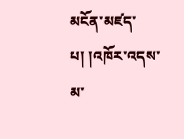མངོན་མཛད་པ། །འཁོར་འདས་མ་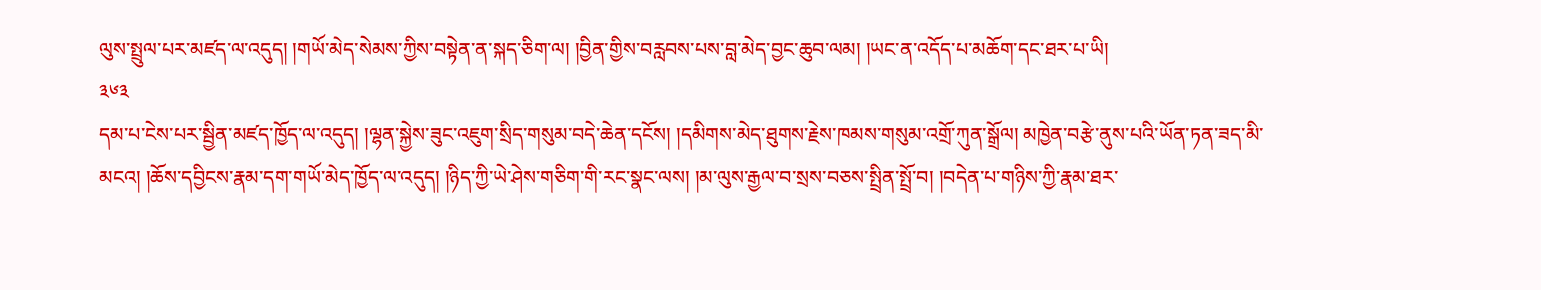ལུས་སྤྲུལ་པར་མཛད་ལ་འདུད། །གཡོ་མེད་སེམས་ཀྱིས་བསྟེན་ན་སྐད་ཅིག་ལ། །བྱིན་གྱིས་བརླབས་པས་བླ་མེད་བྱང་ཆུབ་ལམ། །ཡང་ན་འདོད་པ་མཆོག་དང་ཐར་པ་ཡི།
༣༦༣
དམ་པ་ངེས་པར་སྦྱིན་མཛད་ཁྱོད་ལ་འདུད། །ལྷན་སྐྱེས་ཟུང་འཇུག་སྲིད་གསུམ་བདེ་ཆེན་དངོས། །དམིགས་མེད་ཐུགས་རྗེས་ཁམས་གསུམ་འགྲོ་ཀུན་སྒྲོལ། མཁྱེན་བརྩེ་ནུས་པའི་ཡོན་ཏན་ཟད་མི་མངའ། །ཆོས་དབྱིངས་རྣམ་དག་གཡོ་མེད་ཁྱོད་ལ་འདུད། །ཉིད་ཀྱི་ཡེ་ཤེས་གཅིག་གི་རང་སྣང་ལས། །མ་ལུས་རྒྱལ་བ་སྲས་བཅས་སྤྲིན་སྤྲོ་བ། །བདེན་པ་གཉིས་ཀྱི་རྣམ་ཐར་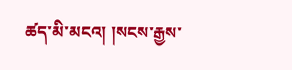ཚད་མི་མངའ། །སངས་རྒྱས་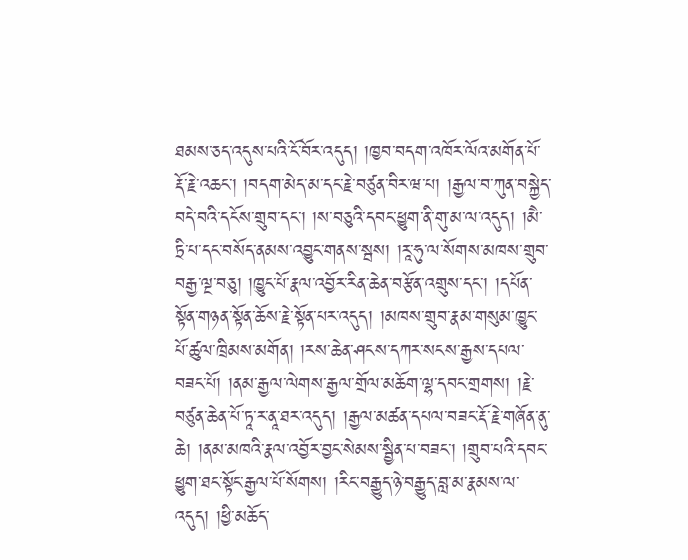ཐམས་ཅད་འདུས་པའི་ངོ་བོར་འདུད། །ཁྱབ་བདག་འཁོར་ལོའ་མགོན་པོ་རྡོ་རྗེ་འཆང་། །བདག་མེད་མ་དང་རྗེ་བཙུན་བིར་ཝ་པ། །རྒྱལ་བ་ཀུན་བསྐྱེད་བདེ་བའི་དངོས་གྲུབ་དང་། །ས་བཅུའི་དབང་ཕྱུག་ནི་གུ་མ་ལ་འདུད། །མཻ་ཏྲི་པ་དང་བསོད་ནམས་འབྱུང་གནས་སྦས། །རཱ་ཧུ་ལ་སོགས་མཁས་གྲུབ་བརྒྱ་ལྔ་བཅུ། །ཁྱུང་པོ་རྣལ་འབྱོར་རིན་ཆེན་བརྩོན་འགྲུས་དང་། །དཔོན་སྟོན་གཉན་སྟོན་ཆོས་རྗེ་སྟོན་པར་འདུད། །མཁས་གྲུབ་རྣམ་གསུམ་ཁྱུང་པོ་ཚུལ་ཁྲིམས་མགོན། །རས་ཆེན་ཤངས་དཀར་སངས་རྒྱས་དཔལ་བཟང་པོ། །ནམ་རྒྱལ་ལེགས་རྒྱལ་གྲོལ་མཆོག་ལྷ་དབང་གྲགས། །རྗེ་བཙུན་ཆེན་པོ་ཏཱ་ར་ནཱ་ཐར་འདུད། །རྒྱལ་མཚན་དཔལ་བཟང་རྡོ་རྗེ་གཞོན་ནུ་ཆེ། །ནམ་མཁའི་རྣལ་འབྱོར་བྱང་སེམས་སྦྱིན་པ་བཟང་། །གྲུབ་པའི་དབང་ཕྱུག་ཐང་སྟོང་རྒྱལ་པོ་སོགས། །རིང་བརྒྱུད་ཉེ་བརྒྱུད་བླ་མ་རྣམས་ལ་འདུད། །ཕྱི་མཆོད་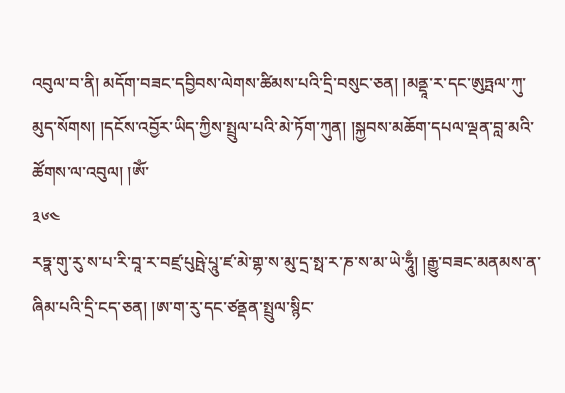འབུལ་བ་ནི། མདོག་བཟང་དབྱིབས་ལེགས་ཚིམས་པའི་དྲི་བསུང་ཅན། །མནྡཱ་ར་དང་ཨུཏྤལ་ཀུ་མུད་སོགས། །དངོས་འབྱོར་ཡིད་ཀྱིས་སྤྲུལ་པའི་མེ་ཏོག་ཀུན། །སྐྱབས་མཆོག་དཔལ་ལྡན་བླ་མའི་ཚོགས་ལ་འབུལ། །ༀ་
༣༦༤
རཏྣ་གུ་རུ་ས་པ་རི་བཱ་ར་བཛྲ་པུཥྤེ་པཱུ་ཛ་མེ་གྷ་ས་མུ་དྲ་སྥ་ར་ཎ་ས་མ་ཡེ་ཧཱུྃ། །རྒྱུ་བཟང་མནམས་ན་ཞིམ་པའི་དྲི་ངད་ཅན། །ཨ་ག་རུ་དང་ཙནྡན་སྤྲུལ་སྙིང་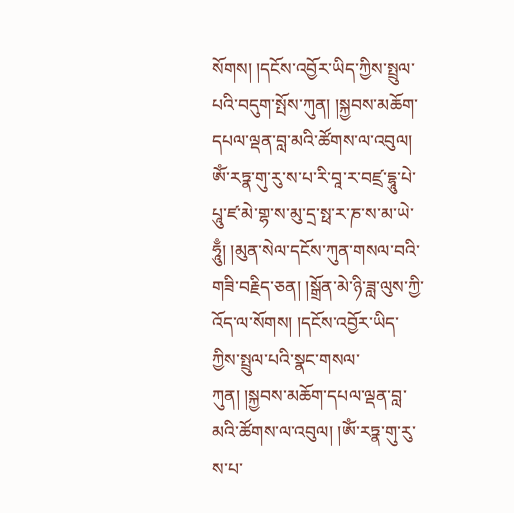སོགས། །དངོས་འབྱོར་ཡིད་ཀྱིས་སྤྲུལ་པའི་བདུག་སྤོས་ཀུན། །སྐྱབས་མཆོག་དཔལ་ལྡན་བླ་མའི་ཚོགས་ལ་འབུལ། ༀ་རཏྣ་གུ་རུ་ས་པ་རི་བཱ་ར་བཛྲ་དྷཱུ་པེ་པཱུ་ཛ་མེ་གྷ་ས་མུ་དྲ་སྥ་ར་ཎ་ས་མ་ཡེ་ཧཱུྃ། །མུན་སེལ་དངོས་ཀུན་གསལ་བའི་གཟི་བརྗིད་ཅན། །སྒྲོན་མེ་ཉི་ཟླ་ལུས་ཀྱི་འོད་ལ་སོགས། །དངོས་འབྱོར་ཡིད་ཀྱིས་སྤྲུལ་པའི་སྣང་གསལ་ཀུན། །སྐྱབས་མཆོག་དཔལ་ལྡན་བླ་མའི་ཚོགས་ལ་འབུལ། །ༀ་རཏྣ་གུ་རུ་ས་པ་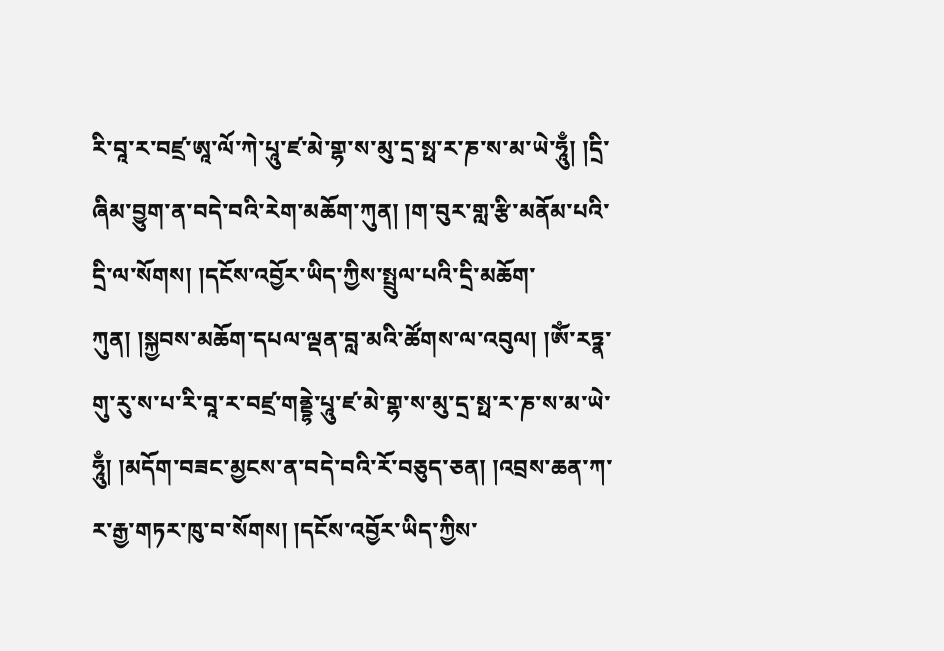རི་བཱ་ར་བཛྲ་ཨཱ་ལོ་ཀེ་པཱུ་ཛ་མེ་གྷ་ས་མུ་དྲ་སྥ་ར་ཎ་ས་མ་ཡེ་ཧཱུྃ། །དྲི་ཞིམ་བྱུག་ན་བདེ་བའི་རེག་མཆོག་ཀུན། །ག་བུར་གླ་རྩི་མནོམ་པའི་དྲི་ལ་སོགས། །དངོས་འབྱོར་ཡིད་ཀྱིས་སྤྲུལ་པའི་དྲི་མཆོག་ཀུན། །སྐྱབས་མཆོག་དཔལ་ལྡན་བླ་མའི་ཚོགས་ལ་འབུལ། །ༀ་རཏྣ་གུ་རུ་ས་པ་རི་བཱ་ར་བཛྲ་གནྡྷེ་པཱུ་ཛ་མེ་གྷ་ས་མུ་དྲ་སྥ་ར་ཎ་ས་མ་ཡེ་ཧཱུྃ། །མདོག་བཟང་མྱངས་ན་བདེ་བའི་རོ་བཅུད་ཅན། །འབྲས་ཆན་ཀ་ར་རྒྱ་གཏར་ཁུ་བ་སོགས། །དངོས་འབྱོར་ཡིད་ཀྱིས་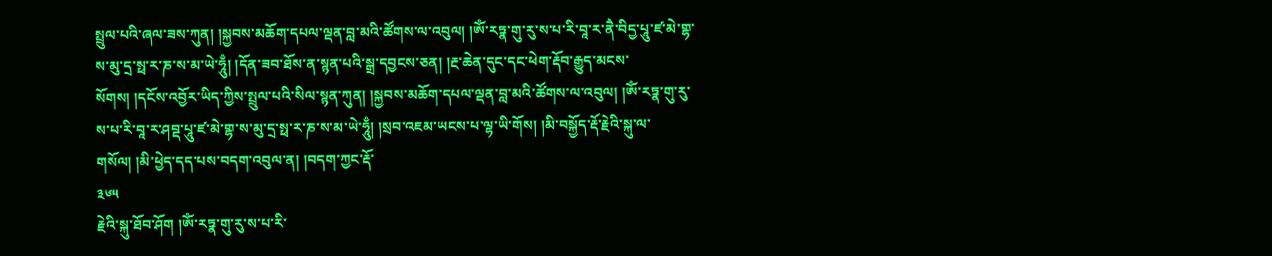སྤྲུལ་པའི་ཞལ་ཟས་ཀུན། །སྐྱབས་མཆོག་དཔལ་ལྡན་བླ་མའི་ཚོགས་ལ་འབུལ། །ༀ་རཏྣ་གུ་རུ་ས་པ་རི་བཱ་ར་ནཻ་བིདྱ་པཱུ་ཛ་མེ་གྷ་ས་མུ་དྲ་སྥ་ར་ཎ་ས་མ་ཡེ་ཧཱུྃ། །དོན་ཟབ་ཐོས་ན་སྙན་པའི་སྒྲ་དབྱངས་ཅན། །རྔ་ཆེན་དུང་དང་ཕེག་རྡོབ་རྒྱུད་མངས་སོགས། །དངོས་འབྱོར་ཡིད་ཀྱིས་སྤྲུལ་པའི་སིལ་སྙན་ཀུན། །སྐྱབས་མཆོག་དཔལ་ལྡན་བླ་མའི་ཚོགས་ལ་འབུལ། །ༀ་རཏྣ་གུ་རུ་ས་པ་རི་བཱ་ར་ཤབྡ་པཱུ་ཛ་མེ་གྷ་ས་མུ་དྲ་སྥ་ར་ཎ་ས་མ་ཡེ་ཧཱུྃ། །སྲབ་འཇམ་ཡངས་པ་ལྷ་ཡི་གོས། །མི་བསྐྱོད་རྡོ་རྗེའི་སྐུ་ལ་གསོལ། །མི་ཕྱེད་དད་པས་བདག་འབུལ་ན། །བདག་ཀྱང་རྡོ་
༣༦༥
རྗེའི་སྐུ་ཐོབ་ཤོག །ༀ་རཏྣ་གུ་རུ་ས་པ་རི་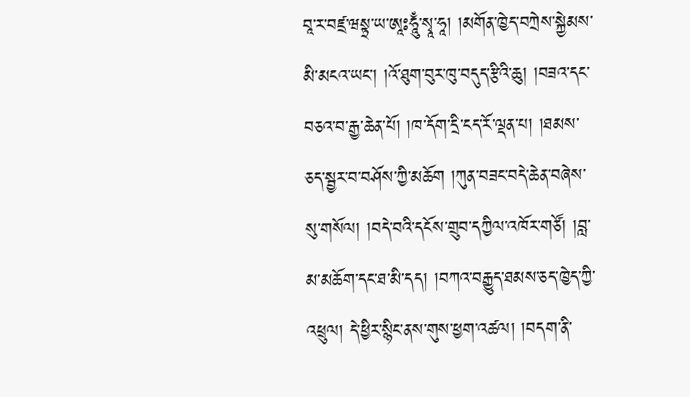བཱ་ར་བཛྲ་ཝསྟྲ་ཡ་ཨཱཿཧཱུྃ་སྭཱ་ཧཱ། །མགོན་ཁྱེད་བཀྲེས་སྐྱེམས་མི་མངའ་ཡང་། །འོ་ཐུག་བུར་ཁུ་བདུད་རྩིའི་ཆུ། །བཟའ་དང་བཅའ་བ་རྒྱ་ཆེན་པོ། །ཁ་དོག་དྲི་ངད་རོ་ལྡན་པ། །ཐམས་ཅད་སྦྱར་བ་བཤོས་ཀྱི་མཆོག །ཀུན་བཟང་བདེ་ཆེན་བཞེས་སུ་གསོལ། །བདེ་བའི་དངོས་གྲུབ་དཀྱིལ་འཁོར་གཙོ། །བླ་མ་མཆོག་དང་ཐ་མི་དད། །བཀའ་བརྒྱུད་ཐམས་ཅད་ཁྱེད་ཀྱི་འཕྲུལ། དེ་ཕྱིར་སྙིང་ནས་གུས་ཕྱག་འཚལ། །བདག་ནི་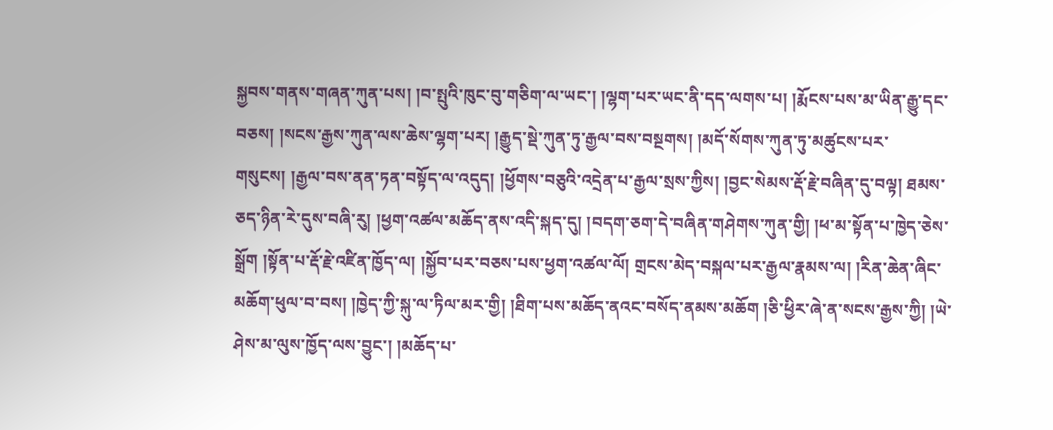སྐྱབས་གནས་གཞན་ཀུན་པས། །བ་སྤུའི་ཁུང་བུ་གཅིག་ལ་ཡང་། །ལྷག་པར་ཡང་ནི་དད་ལགས་པ། །རྨོངས་པས་མ་ཡིན་རྒྱུ་དང་བཅས། །སངས་རྒྱས་ཀུན་ལས་ཆེས་ལྷག་པར། །རྒྱུད་སྡེ་ཀུན་ཏུ་རྒྱལ་བས་བསྔགས། །མདོ་སོགས་ཀུན་ཏུ་མཚུངས་པར་གསུངས། །རྒྱལ་བས་ནན་ཏན་བསྟོད་ལ་འདུད། །ཕྱོགས་བཅུའི་འདྲེན་པ་རྒྱལ་སྲས་ཀྱིས། །བྱང་སེམས་རྡོ་རྗེ་བཞིན་དུ་བལྟ། ཐམས་ཅད་ཉིན་རེ་དུས་བཞི་རུ། །ཕྱག་འཚལ་མཆོད་ནས་འདི་སྐད་དུ། །བདག་ཅག་དེ་བཞིན་གཤེགས་ཀུན་གྱི། །ཕ་མ་སྟོན་པ་ཁྱེད་ཅེས་སྒྲོག །སྟོན་པ་རྡོ་རྗེ་འཛིན་ཁྱོད་ལ། །སྐྱོབ་པར་བཅས་པས་ཕྱག་འཚལ་ལོ། གྲངས་མེད་བསྐལ་པར་རྒྱལ་རྣམས་ལ། །རིན་ཆེན་ཞིང་མཆོག་ཕུལ་བ་བས། །ཁྱེད་ཀྱི་སྐུ་ལ་ཏིལ་མར་གྱི། །ཐིག་པས་མཆོད་ནའང་བསོད་ནམས་མཆོག །ཅི་ཕྱིར་ཞེ་ན་སངས་རྒྱས་ཀྱི། །ཡེ་ཤེས་མ་ལུས་ཁྱོད་ལས་བྱུང་། །མཆོད་པ་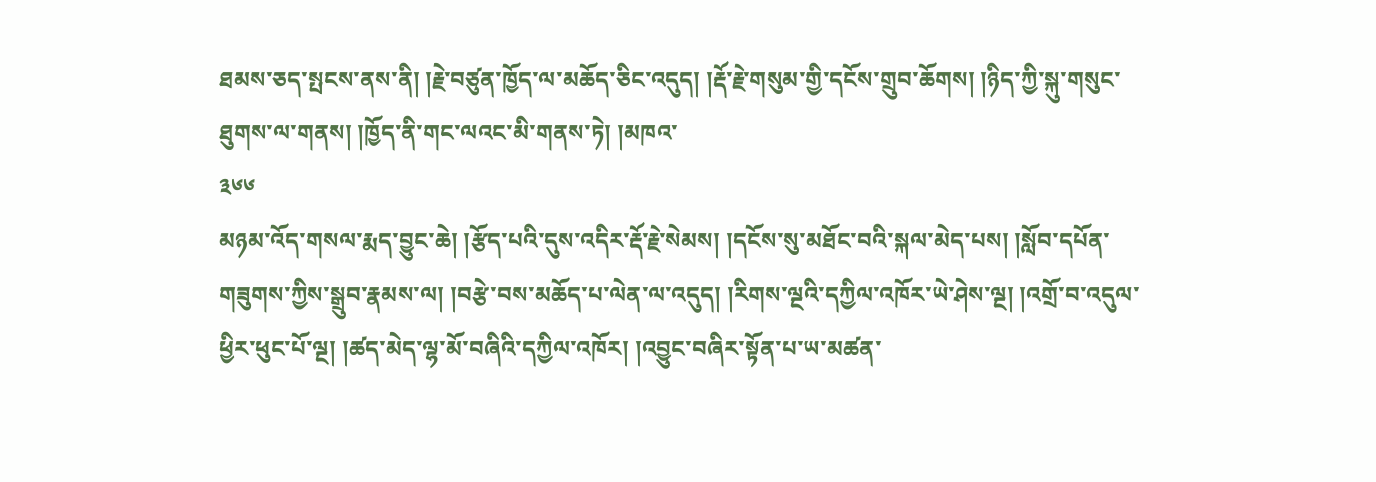ཐམས་ཅད་སྤངས་ནས་ནི། །རྗེ་བཙུན་ཁྱོད་ལ་མཆོད་ཅིང་འདུད། །རྡོ་རྗེ་གསུམ་གྱི་དངོས་གྲུབ་ཆོགས། །ཉིད་ཀྱི་སྐུ་གསུང་ཐུགས་ལ་གནས། །ཁྱོད་ནི་གང་ལའང་མི་གནས་ཏེ། །མཁའ་
༣༦༦
མཉམ་འོད་གསལ་རྨད་བྱུང་ཆེ། །རྩོད་པའི་དུས་འདིར་རྡོ་རྗེ་སེམས། །དངོས་སུ་མཐོང་བའི་སྐལ་མེད་པས། །སློབ་དཔོན་གཟུགས་ཀྱིས་སྒྲུབ་རྣམས་ལ། །བརྩེ་བས་མཆོད་པ་ལེན་ལ་འདུད། །རིགས་ལྔའི་དཀྱིལ་འཁོར་ཡེ་ཤེས་ལྔ། །འགྲོ་བ་འདུལ་ཕྱིར་ཕུང་པོ་ལྔ། །ཚད་མེད་ལྷ་མོ་བཞིའི་དཀྱིལ་འཁོར། །འབྱུང་བཞིར་སྟོན་པ་ཡ་མཚན་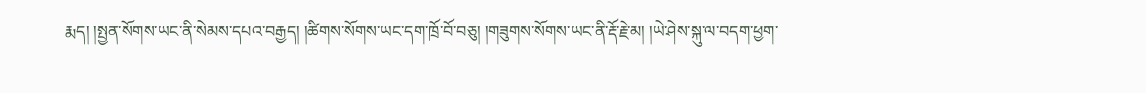རྨད། །སྤྱན་སོགས་ཡང་ནི་སེམས་དཔའ་བརྒྱད། །ཚིགས་སོགས་ཡང་དག་ཁྲོ་བོ་བཅུ། །གཟུགས་སོགས་ཡང་ནི་རྡོ་རྗེ་མ། །ཡེ་ཤེས་སྐུ་ལ་བདག་ཕྱག་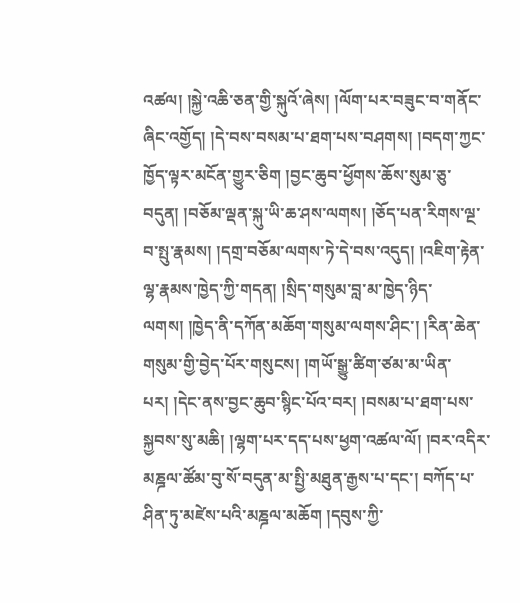འཚལ། །སྐྱེ་འཆི་ཅན་གྱི་སྐུའོ་ཞེས། །ལོག་པར་བཟུང་བ་གནོང་ཞིང་འགྱོད། །དེ་བས་བསམ་པ་ཐག་པས་བཤགས། །བདག་ཀྱང་ཁྱོད་ལྟར་མངོན་གྱུར་ཅིག །བྱང་ཆུབ་ཕྱོགས་ཆོས་སུམ་ཅུ་བདུན། །བཅོམ་ལྡན་སྐུ་ཡི་ཆ་ཤས་ལགས། །ཅོད་པན་རིགས་ལྔ་བ་སྤུ་རྣམས། །དགྲ་བཅོམ་ལགས་ཏེ་དེ་བས་འདུད། །འཇིག་རྟེན་ལྷ་རྣམས་ཁྱེད་ཀྱི་གདན། །སྲིད་གསུམ་བླ་མ་ཁྱེད་ཉིད་ལགས། །ཁྱེད་ནི་དཀོན་མཆོག་གསུམ་ལགས་ཤིང་། །རིན་ཆེན་གསུམ་གྱི་བྱེད་པོར་གསུངས། །གཡོ་སྒྱུ་ཚིག་ཙམ་མ་ཡིན་པར། །དེང་ནས་བྱང་ཆུབ་སྙིང་པོའ་བར། །བསམ་པ་ཐག་པས་སྐྱབས་སུ་མཆི། །ལྷག་པར་དད་པས་ཕྱག་འཚལ་ལོ། །བར་འདིར་མཎྜལ་ཚོམ་བུ་སོ་བདུན་མ་སྤྱི་མཐུན་རྒྱས་པ་དང་། བཀོད་པ་ཤིན་ཏུ་མཛེས་པའི་མཎྜལ་མཆོག །དབུས་ཀྱི་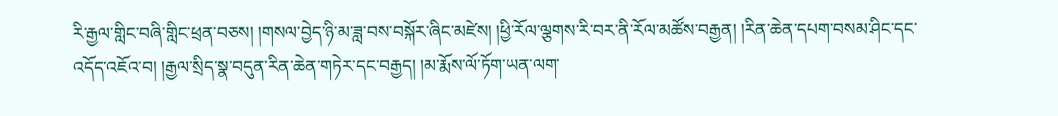རི་རྒྱལ་གླིང་བཞི་གླིང་ཕྲན་བཅས། །གསལ་བྱེད་ཉི་མ་ཟླ་བས་བསྐོར་ཞིང་མཛེས། །ཕྱི་རོལ་ལྕགས་རི་བར་ནི་རོལ་མཚོས་བརྒྱན། །རིན་ཆེན་དཔག་བསམ་ཤིང་དང་འདོད་འཇོའ་བ། །རྒྱལ་སྲིད་སྣ་བདུན་རིན་ཆེན་གཏེར་དང་བརྒྱད། །མ་རྨོས་ལོ་ཏོག་ཡན་ལག་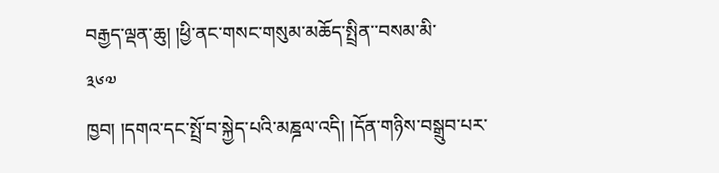བརྒྱད་ལྡན་ཆུ། །ཕྱི་ནང་གསང་གསུམ་མཆོད་སྤྲིན་་བསམ་མི་
༣༦༧
ཁྱབ། །དགའ་དང་སྤྲོ་བ་སྐྱེད་པའི་མཎྜལ་འདི། །དོན་གཉིས་བསྒྲུབ་པར་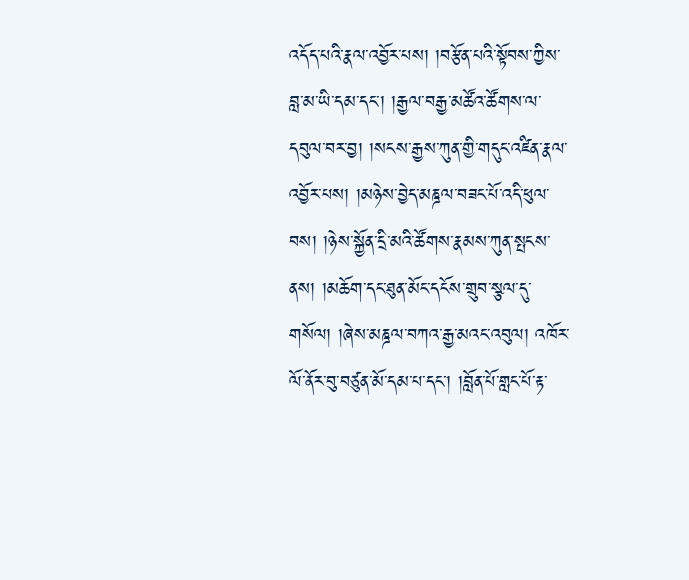འདོད་པའི་རྣལ་འབྱོར་པས། །བརྩོན་པའི་སྟོབས་ཀྱིས་བླ་མ་ཡི་དམ་དང་། །རྒྱལ་བརྒྱ་མཚོའ་ཚོགས་ལ་དབུལ་བར་བྱ། །སངས་རྒྱས་ཀུན་གྱི་གདུང་འཛིན་རྣལ་འབྱོར་པས། །མཉེས་བྱེད་མཎྜལ་བཟང་པོ་འདི་ཕུལ་བས། །ཉེས་སྐྱོན་དྲི་མའི་ཚོགས་རྣམས་ཀུན་སྤངས་ནས། །མཆོག་དང་ཐུན་མོང་དངོས་གྲུབ་སྩལ་དུ་གསོལ། །ཞེས་མཎྜལ་བཀའ་རྒྱ་མའང་འབུལ། འཁོར་ལོ་ནོར་བུ་བཙུན་མོ་དམ་པ་དང་། །བློན་པོ་གླང་པོ་རྟ་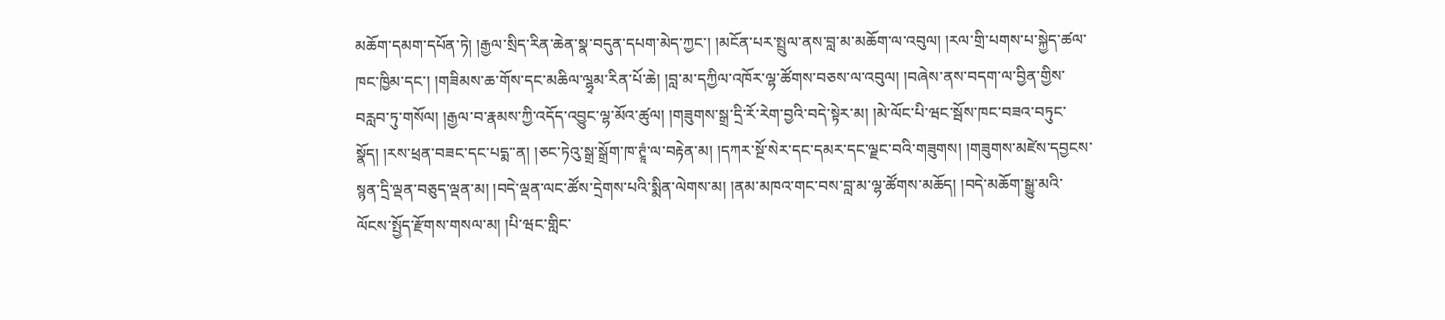མཆོག་དམག་དཔོན་ཏེ། །རྒྱལ་སྲིད་རིན་ཆེན་སྣ་བདུན་དཔག་མེད་ཀྱང་། །མངོན་པར་སྤྲུལ་ནས་བླ་མ་མཆོག་ལ་འབུལ། །རལ་གྲི་པགས་པ་སྐྱེད་ཚལ་ཁང་ཁྱིམ་དང་། །གཟིམས་ཆ་གོས་དང་མཆིལ་ལྷྭམ་རིན་པོ་ཆེ། །བླ་མ་དཀྱིལ་འཁོར་ལྷ་ཚོགས་བཅས་ལ་འབུལ། །བཞེས་ནས་བདག་ལ་བྱིན་གྱིས་བརླབ་ཏུ་གསོལ། །རྒྱལ་བ་རྣམས་ཀྱི་འདོད་འབྱུང་ལྷ་མོའ་ཚུལ། །གཟུགས་སྒྲ་དྲི་རོ་རེག་བྱའི་བདེ་སྟེར་མ། །མེ་ལོང་པི་ཝང་སྦོས་ཁང་བཟའ་བཏུང་སྣོད། །རས་ཕྲན་བཟང་དང་པདྨ་་ན། །ཅང་ཏེའུ་སྒྲ་སྒྲོག་ཁ་ཊྲཱཾ་ལ་བརྟེན་མ། །དཀར་སྔོ་སེར་དང་དམར་དང་ལྗང་བའི་གཟུགས། །གཟུགས་མཛེས་དབྱངས་སྙན་དྲི་ལྡན་བཅུད་ལྡན་མ། །བདེ་ལྡན་ལང་ཚོས་དྲེགས་པའི་སྨིན་ལེགས་མ། །ནམ་མཁའ་གང་བས་བླ་མ་ལྷ་ཚོགས་མཆོད། །བདེ་མཆོག་སྒྱུ་མའི་ལོངས་སྤྱོད་རྫོགས་གསལ་མ། །པི་ཝང་གླིང་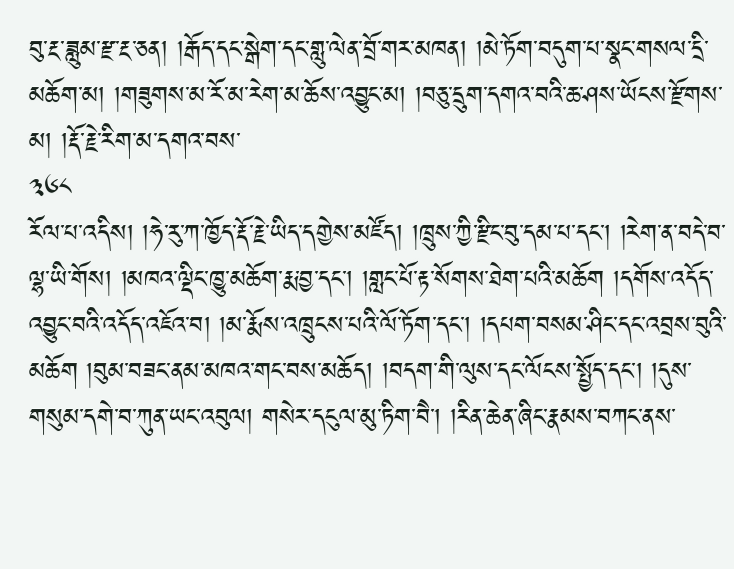བུ་རྔ་ཟླུམ་རྫ་རྔ་ཅན། །རྒོད་དང་སྒེག་དང་གླུ་ལེན་བྲོ་གར་མཁན། །མེ་ཏོག་བདུག་པ་སྣང་གསལ་དྲི་མཆོག་མ། །གཟུགས་མ་རོ་མ་རེག་མ་ཆོས་འབྱུང་མ། །བཅུ་དྲུག་དགའ་བའི་ཆ་ཤས་ཡོངས་རྫོགས་མ། །རྡོ་རྗེ་རིག་མ་དགའ་བས་
༣༦༨
རོལ་པ་འདིས། །ཧེ་རུ་ཀ་ཁྱོད་རྡོ་རྗེ་ཡིད་དགྱེས་མཛོད། །ཁྲུས་ཀྱི་རྫིང་བུ་དམ་པ་དང་། །རེག་ན་བདེ་བ་ལྷ་ཡི་གོས། །མཁའ་ལྡིང་ཁྱུ་མཆོག་རྨ་བྱ་དང་། །གླང་པོ་རྟ་སོགས་ཐེག་པའི་མཆོག །དགོས་འདོད་འབྱུང་བའི་འདོད་འཇོའ་བ། །མ་རྨོས་འཁྲུངས་པའི་ལོ་ཏོག་དང་། །དཔག་བསམ་ཤིང་དང་འབྲས་བུའི་མཆོག །བུམ་བཟང་ནམ་མཁའ་གང་བས་མཆོད། །བདག་གི་ལུས་དང་ལོངས་སྤྱོད་དང་། །དུས་གསུམ་དགེ་བ་ཀུན་ཡང་འབུལ། གསེར་དངུལ་མུ་ཏིག་བཻ་། །རིན་ཆེན་ཞིང་རྣམས་བཀང་ནས་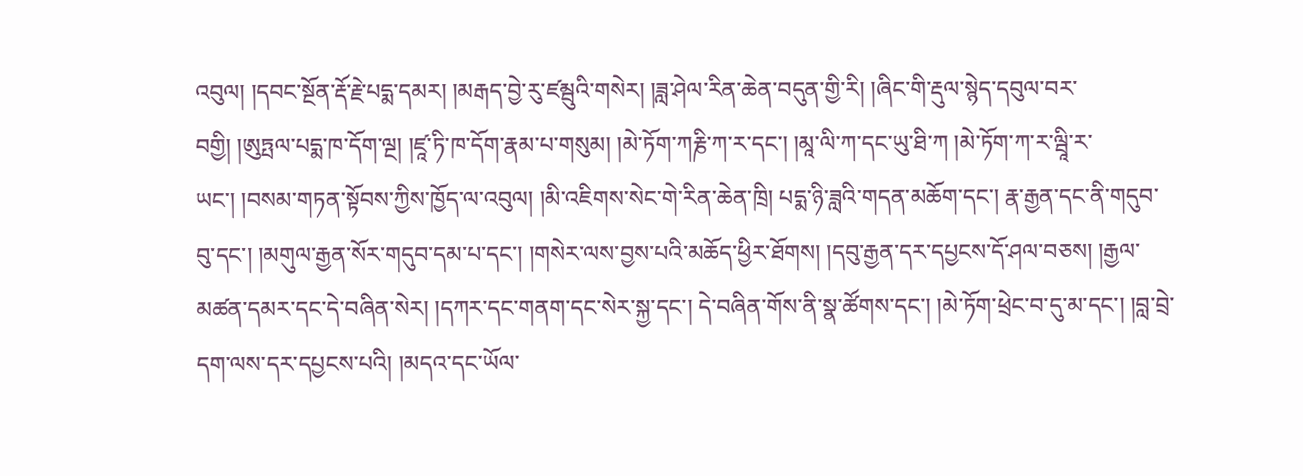འབུལ། །དབང་སྔོན་རྡོ་རྗེ་པདྨ་དམར། །མརྒད་བྱེ་རུ་ཛམྦུའི་གསེར། །ཟླ་ཤེལ་རིན་ཆེན་བདུན་གྱི་རི། །ཞིང་གི་རྡུལ་སྙེད་དབུལ་བར་བགྱི། །ཨུཏྤལ་པདྨ་ཁ་དོག་ལྔ། །ཛཱ་ཏི་ཁ་དོག་རྣམ་པ་གསུམ། །མེ་ཏོག་ཀརྞི་ཀ་ར་དང་། །མཱ་ལི་ཀ་དང་ཡུ་ཐི་ཀ །མེ་ཏོག་ཀ་ར་ལྦཱི་ར་ཡང་། །བསམ་གཏན་སྟོབས་ཀྱིས་ཁྱོད་ལ་འབུལ། །མི་འཇིགས་སེང་གེ་རིན་ཆེན་ཁྲི། པདྨ་ཉི་ཟླའི་གདན་མཆོག་དང་། རྣ་རྒྱན་དང་ནི་གདུབ་བུ་དང་། །མགུལ་རྒྱན་སོར་གདུབ་དམ་པ་དང་། །གསེར་ལས་བྱས་པའི་མཆོད་ཕྱིར་ཐོགས། །དབུ་རྒྱན་དར་དཔྱངས་དོ་ཤལ་བཅས། །རྒྱལ་མཚན་དམར་དང་དེ་བཞིན་སེར། །དཀར་དང་གནག་དང་སེར་སྐྱ་དང་། དེ་བཞིན་གོས་ནི་སྣ་ཚོགས་དང་། །མེ་ཏོག་ཕྲེང་བ་དུ་མ་དང་། །བླ་བྲེ་དག་ལས་དར་དཔྱངས་པའི། །མདའ་དང་ཡོལ་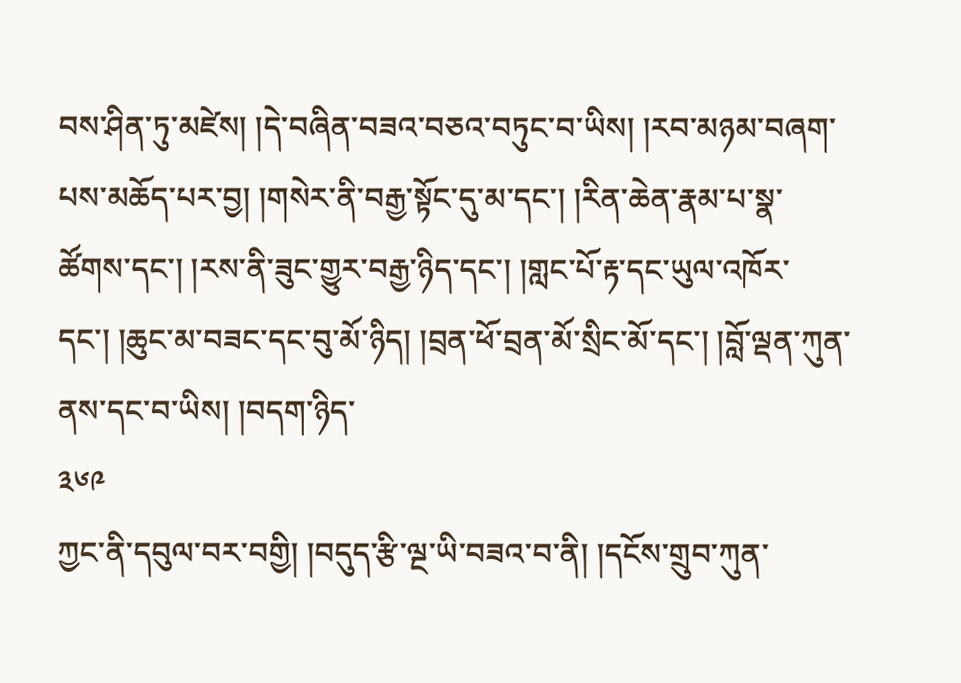བས་ཤིན་ཏུ་མཛེས། །དེ་བཞིན་བཟའ་བཅའ་བཏུང་བ་ཡིས། །རབ་མཉམ་བཞག་པས་མཆོད་པར་བྱ། །གསེར་ནི་བརྒྱ་སྟོང་དུ་མ་དང་། །རིན་ཆེན་རྣམ་པ་སྣ་ཚོགས་དང་། །རས་ནི་ཟུང་གྱུར་བརྒྱ་ཉིད་དང་། །གླང་པོ་རྟ་དང་ཡུལ་འཁོར་དང་། །ཆུང་མ་བཟང་དང་བུ་མོ་ཉིད། །བྲན་ཕོ་བྲན་མོ་སྲིང་མོ་དང་། །བློ་ལྡན་ཀུན་ནས་དང་བ་ཡིས། །བདག་ཉིད་
༣༦༩
ཀྱང་ནི་དབུལ་བར་བགྱི། །བདུད་རྩི་ལྔ་ཡི་བཟའ་བ་ནི། །དངོས་གྲུབ་ཀུན་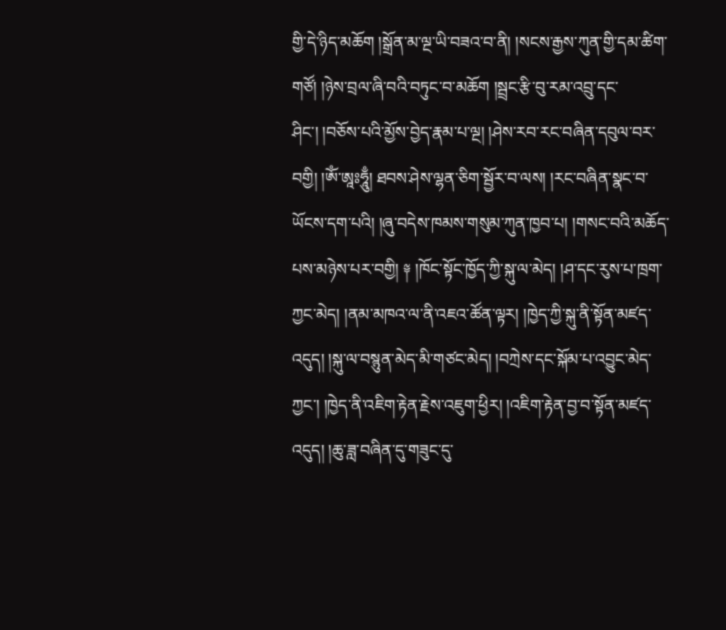གྱི་དེ་ཉིད་མཆོག །སྒྲོན་མ་ལྔ་ཡི་བཟའ་བ་ནི། །སངས་རྒྱས་ཀུན་གྱི་དམ་ཚིག་གཙོ། །ཉེས་བྲལ་ཞི་བའི་བཏུང་བ་མཆོག །སྦྲང་རྩི་བུ་རམ་འབྲུ་དང་ཤིང་། །བཅོས་པའི་མྱོས་བྱེད་རྣམ་པ་ལྔ། །ཤེས་རབ་རང་བཞིན་དབུལ་བར་བགྱི། །ༀ་ཨཱཿཧཱུྃ། ཐབས་ཤེས་ལྷན་ཅིག་སྦྱོར་བ་ལས། །རང་བཞིན་སྣང་བ་ཡོངས་དག་པའི། །ཞུ་བདེས་ཁམས་གསུམ་ཀུན་ཁྱབ་པ། །གསང་བའི་མཆོད་པས་མཉེས་པར་བགྱི། ༈ །ཁོང་སྟོང་ཁྱོད་ཀྱི་སྐུ་ལ་མེད། །ཤ་དང་རུས་པ་ཁྲག་ཀྱང་མེད། །ནམ་མཁའ་ལ་ནི་འཇའ་ཚོན་ལྟར། །ཁྱེད་ཀྱི་སྐུ་ནི་སྟོན་མཛད་འདུད། །སྐུ་ལ་བསྙུན་མེད་མི་གཙང་མེད། །བཀྲེས་དང་སྐོམ་པ་འབྱུང་མེད་ཀྱང་། །ཁྱེད་ནི་འཇིག་རྟེན་རྗེས་འཇུག་ཕྱིར། །འཇིག་རྟེན་བྱ་བ་སྟོན་མཛད་འདུད། །ཆུ་ཟླ་བཞིན་དུ་གཟུང་དུ་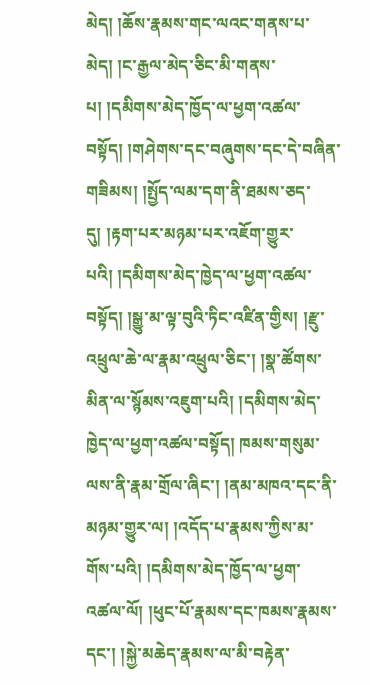མེད། །ཆོས་རྣམས་གང་ལའང་གནས་པ་མེད། །ང་རྒྱལ་མེད་ཅིང་མི་གནས་པ། །དམིགས་མེད་ཁྱོད་ལ་ཕྱག་འཚལ་བསྟོད། །གཤེགས་དང་བཞུགས་དང་དེ་བཞིན་གཟིམས། །སྤྱོད་ལམ་དག་ནི་ཐམས་ཅད་དུ། །རྟག་པར་མཉམ་པར་འཇོག་གྱུར་པའི། །དམིགས་མེད་ཁྱེད་ལ་ཕྱག་འཚལ་བསྟོད། །སྒྱུ་མ་ལྟ་བུའི་ཏིང་འཛིན་གྱིས། །རྫུ་འཕྲུལ་ཆེ་ལ་རྣམ་འཕྲུལ་ཅིང་། །སྣ་ཚོགས་མིན་ལ་སྙོམས་འཇུག་པའི། །དམིགས་མེད་ཁྱེད་ལ་ཕྱག་འཚལ་བསྟོད། ཁམས་གསུམ་ལས་ནི་རྣམ་གྲོལ་ཞིང་། །ནམ་མཁའ་དང་ནི་མཉམ་གྱུར་ལ། །འདོད་པ་རྣམས་ཀྱིས་མ་གོས་པའི། །དམིགས་མེད་ཁྱོད་ལ་ཕྱག་འཚལ་ལོ། །ཕུང་པོ་རྣམས་དང་ཁམས་རྣམས་དང་། །སྐྱེ་མཆེད་རྣམས་ལ་མི་བརྟེན་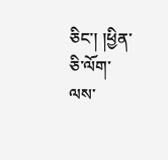ཅིང་། །ཕྱིན་ཅི་ལོག་ལས་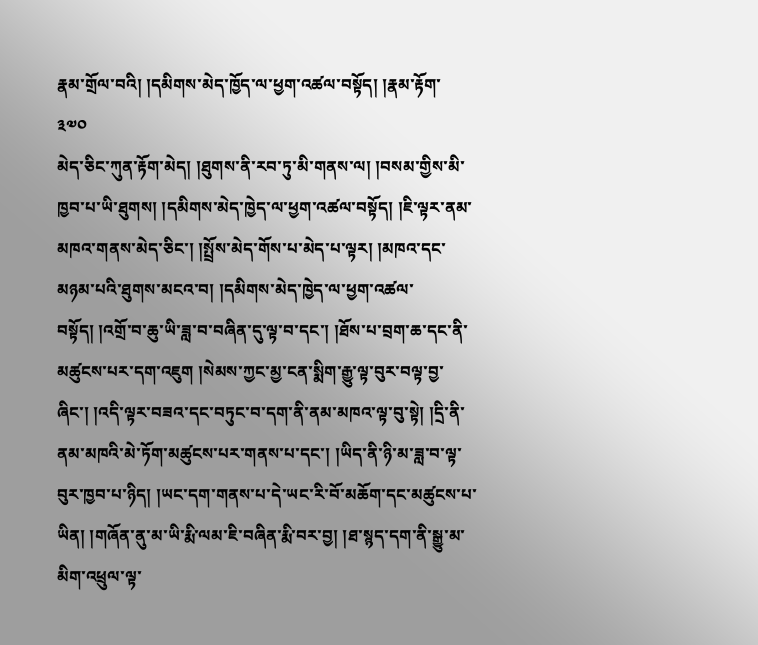རྣམ་གྲོལ་བའི། །དམིགས་མེད་ཁྱོད་ལ་ཕྱག་འཚལ་བསྟོད། །རྣམ་རྟོག་
༣༧༠
མེད་ཅིང་ཀུན་རྟོག་མེད། །ཐུགས་ནི་རབ་ཏུ་མི་གནས་ལ། །བསམ་གྱིས་མི་ཁྱབ་པ་ཡི་ཐུགས། །དམིགས་མེད་ཁྱེད་ལ་ཕྱག་འཚལ་བསྟོད། །ཇི་ལྟར་ནམ་མཁའ་གནས་མེད་ཅིང་། །སྤྲོས་མེད་གོས་པ་མེད་པ་ལྟར། །མཁའ་དང་མཉམ་པའི་ཐུགས་མངའ་བ། །དམིགས་མེད་ཁྱེད་ལ་ཕྱག་འཚལ་བསྟོད། །འགྲོ་བ་ཆུ་ཡི་ཟླ་བ་བཞིན་དུ་ལྟ་བ་དང་། །ཐོས་པ་བྲག་ཆ་དང་ནི་མཚུངས་པར་དག་འཇུག །སེམས་ཀྱང་མྱ་ངན་སྨིག་རྒྱུ་ལྟ་བུར་བལྟ་བྱ་ཞིང་། །འདི་ལྟར་བཟའ་དང་བཏུང་བ་དག་ནི་ནམ་མཁའ་ལྟ་བུ་སྟེ། །དྲི་ནི་ནམ་མཁའི་མེ་ཏོག་མཚུངས་པར་གནས་པ་དང་། །ཡིད་ནི་ཉི་མ་ཟླ་བ་ལྟ་བུར་ཁྱབ་པ་ཉིད། །ཡང་དག་གནས་པ་དེ་ཡང་རི་བོ་མཆོག་དང་མཚུངས་པ་ཡིན། །གཞོན་ནུ་མ་ཡི་རྨི་ལམ་ཇི་བཞིན་རྨི་བར་བྱ། །ཐ་སྙད་དག་ནི་སྒྱུ་མ་མིག་འཕྲུལ་ལྟ་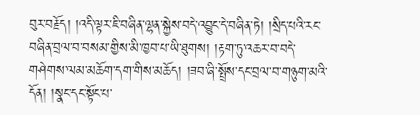བུར་བརྗོད། །འདི་ལྟར་ཇི་བཞིན་ལྷན་སྐྱེས་བདེ་འབྱུང་དེ་བཞིན་ཏེ། །སྲིད་པའི་རང་བཞིན་བྲལ་བ་བསམ་གྱིས་མི་ཁྱབ་པ་ཡི་ཐུགས། །རྟག་ཏུ་འཆར་བ་བདེ་གཤེགས་ལམ་མཆོག་དག་གིས་མཆོད། །ཟབ་ཞི་སྤྲོས་དང་བྲལ་བ་གཉུག་མའི་དོན། །སྣང་དང་སྟོང་པ་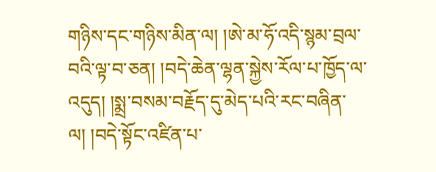གཉིས་དང་གཉིས་མིན་ལ། །ཨེ་མ་ཧོ་འདི་སྙམ་བྲལ་བའི་ལྟ་བ་ཅན། །བདེ་ཆེན་ལྷན་སྐྱེས་རོལ་པ་ཁྱོད་ལ་འདུད། །སྨྲ་བསམ་བརྗོད་དུ་མེད་པའི་རང་བཞིན་ལ། །བདེ་སྟོང་འཛིན་པ་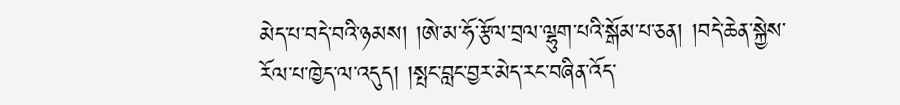མེད་པ་བདེ་བའི་ཉམས། །ཨེ་མ་ཧོ་རྩོལ་བྲལ་ལྷུག་པའི་སྒོམ་པ་ཅན། །བདེ་ཆེན་སྐྱེས་རོལ་པ་ཁྱེད་ལ་འདུད། །སྤང་བླང་བྱར་མེད་རང་བཞིན་འོད་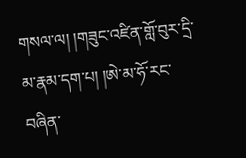གསལ་ལ། །གཟུང་འཛིན་གློ་བུར་དྲི་མ་རྣམ་དག་པ། །ཨེ་མ་ཧོ་རང་བཞིན་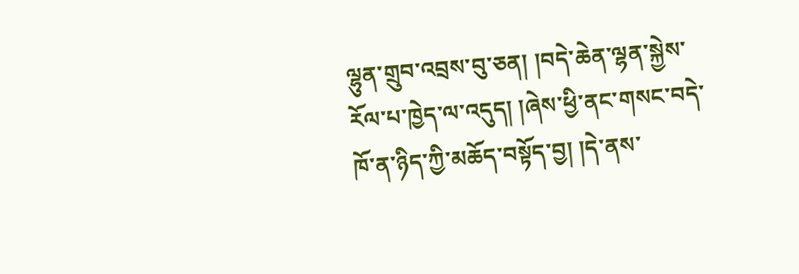ལྷུན་གྲུབ་འབྲས་བུ་ཅན། །བདེ་ཆེན་ལྷན་སྐྱེས་རོལ་པ་ཁྱེད་ལ་འདུད། །ཞེས་ཕྱི་ནང་གསང་བདེ་ཁོ་ན་ཉིད་ཀྱི་མཆོད་བསྟོད་བྱ། །དེ་ནས་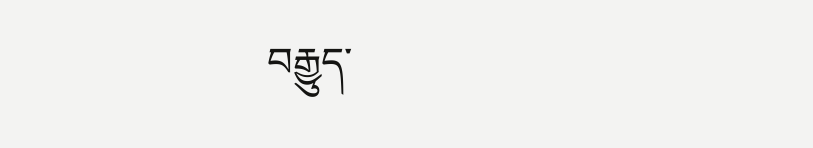བརྒྱུད་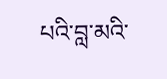པའི་བླ་མའི་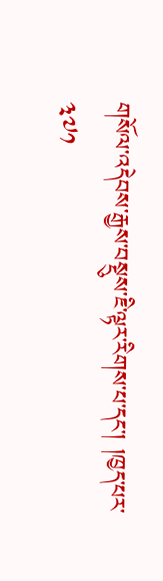གསོལ་འདེབས་རྒྱས་བསྡུས་ཇི་ལྟར་རིགས་པ་དང་། །ཁྱད་པར་
༣༧༡